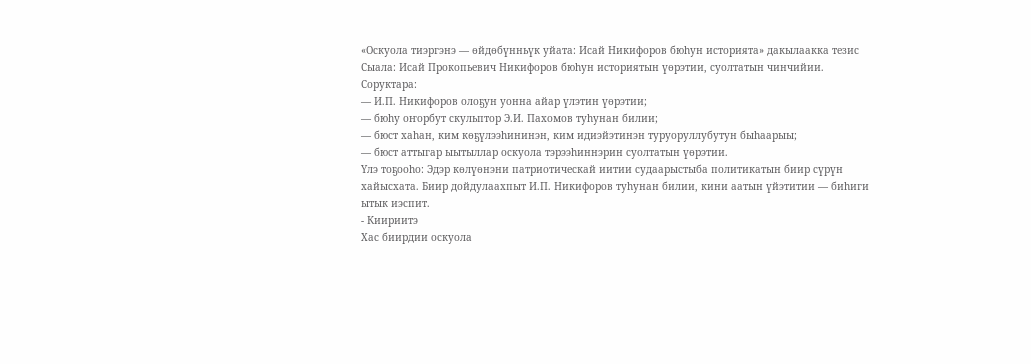«Оскуола тиэргэнэ — өйдөбүнньүк уйата: Исай Никифоров бюһун историята» дакылаакка тезис
Сыала: Исай Прокопьевич Никифоров бюһун историятын үөрэтии, суолтатын чинчийии.
Соруктара:
— И.П. Никифоров олоҕун уонна айар үлэтин үөрэтии;
— бюһу оҥорбут скульптор Э.И. Пахомов туһунан билии;
— бюст хаһан, ким көҕүлээһининэн, ким идиэйэтинэн туруоруллубутун быһаарыы;
— бюст аттыгар ыытыллар оскуола тэрээһиннэрин суолтатын үөрэтии.
Үлэ тоҕооһо: Эдэр көлүөнэни патриотическай иитии судаарыстыба политикатын биир сүрүн хайысхата. Биир дойдулаахпыт И.П. Никифоров туһунан билии, кини аатын үйэтитии — биһиги ытык иэспит.
- Киириитэ
Хас биирдии оскуола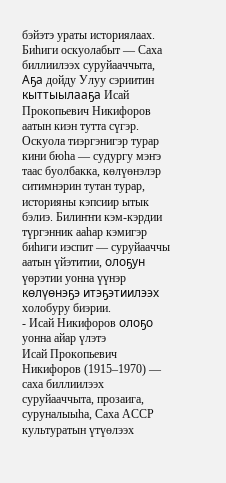бэйэтэ ураты историялаах. Биһиги оскуолабыт — Саха биллиилээх суруйааччыта, Аҕа дойду Улуу сэриитин кыттыылааҕа Исай Прокопьевич Никифоров аатын киэн тутта сүгэр. Оскуола тиэргэнигэр турар кини бюһа — судургу мэҥэ таас буолбакка, көлүөнэлэр ситимнэрин тутан турар, историяны кэпсиир ытык бэлиэ. Билиҥҥи кэм-кэрдии түргэнник ааһар кэмигэр биһиги иэспит — суруйааччы аатын үйэтитии, олоҕун үөрэтии уонна үүнэр көлүөнэҕэ итэҕэтиилээх холобуру биэрии.
- Исай Никифоров олоҕо уонна айар үлэтэ
Исай Прокопьевич Никифоров (1915–1970) — саха биллиилээх суруйааччыта, прозаига, суруналыыһа, Саха АССР культуратын үтүөлээх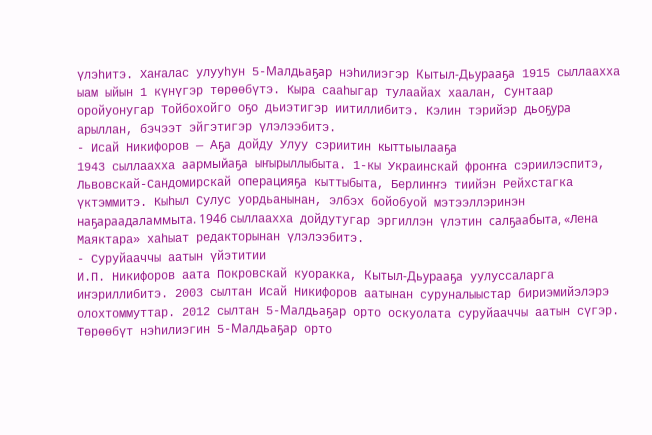үлэһитэ. Хаҥалас улууһун 5-Малдьаҕар нэһилиэгэр Кытыл-Дьурааҕа 1915 сыллаахха ыам ыйын 1 күнүгэр төрөөбүтэ. Кыра сааһыгар тулаайах хаалан, Сунтаар оройуонугар Тойбохойго оҕо дьиэтигэр иитиллибитэ. Кэлин тэрийэр дьоҕура арыллан, бэчээт эйгэтигэр үлэлээбитэ.
- Исай Никифоров — Аҕа дойду Улуу сэриитин кыттыылааҕа
1943 сыллаахха аармыйаҕа ыҥырыллыбыта. 1-кы Украинскай фроҥҥа сэриилэспитэ, Львовскай-Сандомирскай операцияҕа кыттыбыта, Берлиҥҥэ тиийэн Рейхстагка үктэммитэ. Кыһыл Сулус уордьанынан, элбэх бойобуой мэтээллэринэн наҕараадаламмыта. 1946 сыллаахха дойдутугар эргиллэн үлэтин салҕаабыта, «Лена Маяктара» хаһыат редакторынан үлэлээбитэ.
- Суруйааччы аатын үйэтитии
И.П. Никифоров аата Покровскай куоракка, Кытыл-Дьурааҕа уулуссаларга иҥэриллибитэ. 2003 сылтан Исай Никифоров аатынан суруналыыстар бириэмийэлэрэ олохтоммуттар. 2012 сылтан 5-Малдьаҕар орто оскуолата суруйааччы аатын сүгэр. Төрөөбүт нэһилиэгин 5-Малдьаҕар орто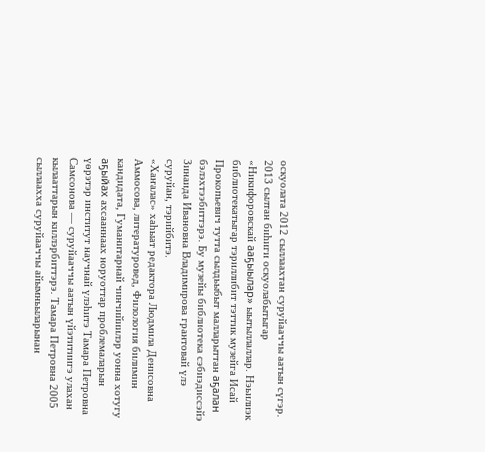оскуолата 2012 сыллаахтан суруйааччы аатын сүгэр. 2013 сылтан биһиги оскуолабытыгар «Никифоровскай ааҕыылар» ыытыллаллар. Нэьилиэк библиотекатыгар тэриллибит тэттик музейга Исай Прокопьевич тутта сылдьыбыт малларыттан аҕалан бэлэхтээбиттэрэ. Бу музейы библиотека сэбиэдиссэйэ Зинаида Ивановна Владимирова грантовай үлэ суруйан, тэрийбитэ.
«Хаҥалас» хаһыат редактора Людмила Денисовна Аммосова, литературовед, Филология билимин кандидата, Гуманитарнай чинчийиилэр уонна хотугу аҕыйах ахсааннаах норуоттар проблемаларын үөрэтэр институт научнай үлэһитэ Тамара Петровна Самсонова — суруйааччы аатын үйэтитиигэ улахан кылааттарын киллэрбиттэрэ. Тамара Петровна 2005 сыллаахха суруйааччы айымньыларынан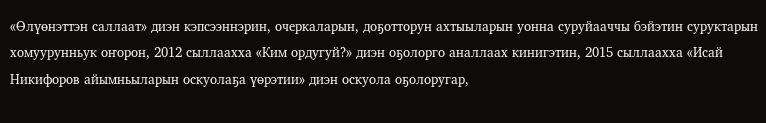«Өлүөнэттэн саллаат» диэн кэпсээннэрин, очеркаларын, доҕотторун ахтыыларын уонна суруйааччы бэйэтин суруктарын хомуурунньук оҥорон, 2012 сыллаахха «Ким ордугуй?» диэн оҕолорго аналлаах кинигэтин, 2015 сыллаахха «Исай Никифоров айымньыларын оскуолаҕа үөрэтии» диэн оскуола оҕолоругар,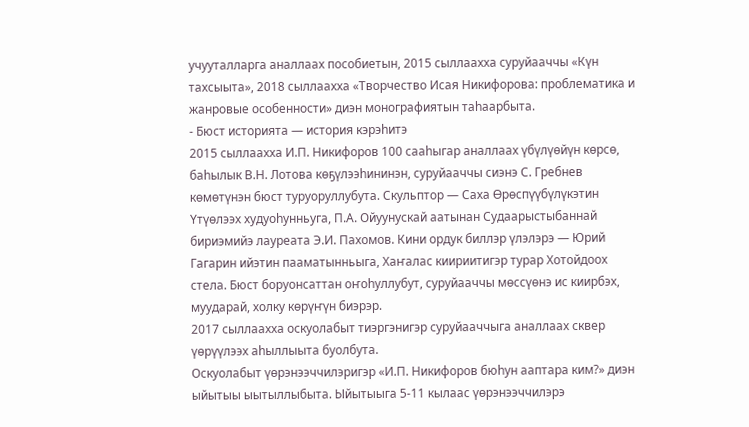учууталларга аналлаах пособиетын, 2015 сыллаахха суруйааччы «Күн тахсыыта», 2018 сыллаахха «Творчество Исая Никифорова: проблематика и жанровые особенности» диэн монографиятын таһаарбыта.
- Бюст историята — история кэрэһитэ
2015 сыллаахха И.П. Никифоров 100 сааһыгар аналлаах үбүлүөйүн көрсө, баһылык В.Н. Лотова көҕүлээһининэн, суруйааччы сиэнэ С. Гребнев көмөтүнэн бюст туруоруллубута. Скульптор — Саха Өрөспүүбүлүкэтин Үтүөлээх худуоһунньуга, П.А. Ойуунускай аатынан Судаарыстыбаннай бириэмийэ лауреата Э.И. Пахомов. Кини ордук биллэр үлэлэрэ — Юрий Гагарин ийэтин пааматынньыга, Хаҥалас киириитигэр турар Хотойдоох стела. Бюст боруонсаттан оҥоһуллубут, суруйааччы мөссүөнэ ис киирбэх, муударай, холку көрүҥүн биэрэр.
2017 сыллаахха оскуолабыт тиэргэнигэр суруйааччыга аналлаах сквер үөрүүлээх аһыллыыта буолбута.
Оскуолабыт үөрэнээччилэригэр «И.П. Никифоров бюһун ааптара ким?» диэн ыйытыы ыытыллыбыта. Ыйытыыга 5-11 кылаас үөрэнээччилэрэ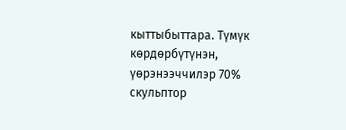кыттыбыттара. Түмүк көрдөрбүтүнэн, үөрэнээччилэр 70% скульптор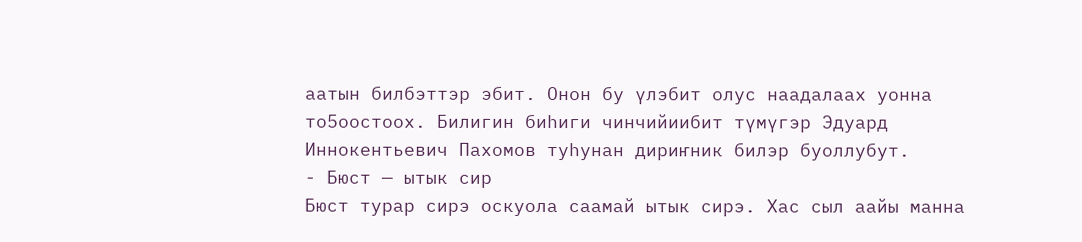аатын билбэттэр эбит. Онон бу үлэбит олус наадалаах уонна то5оостоох. Билигин биһиги чинчийиибит түмүгэр Эдуард Иннокентьевич Пахомов туһунан дириҥник билэр буоллубут.
- Бюст — ытык сир
Бюст турар сирэ оскуола саамай ытык сирэ. Хас сыл аайы манна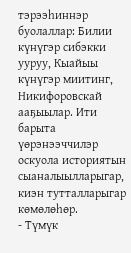тэрээһиннэр буолаллар: Билии күнүгэр сибэкки ууруу, Кыайыы күнүгэр миитинг, Никифоровскай ааҕыылар. Ити барыта үөрэнээччилэр оскуола историятын сыаналыылларыгар, киэн тутталларыгар көмөлөһөр.
- Түмүк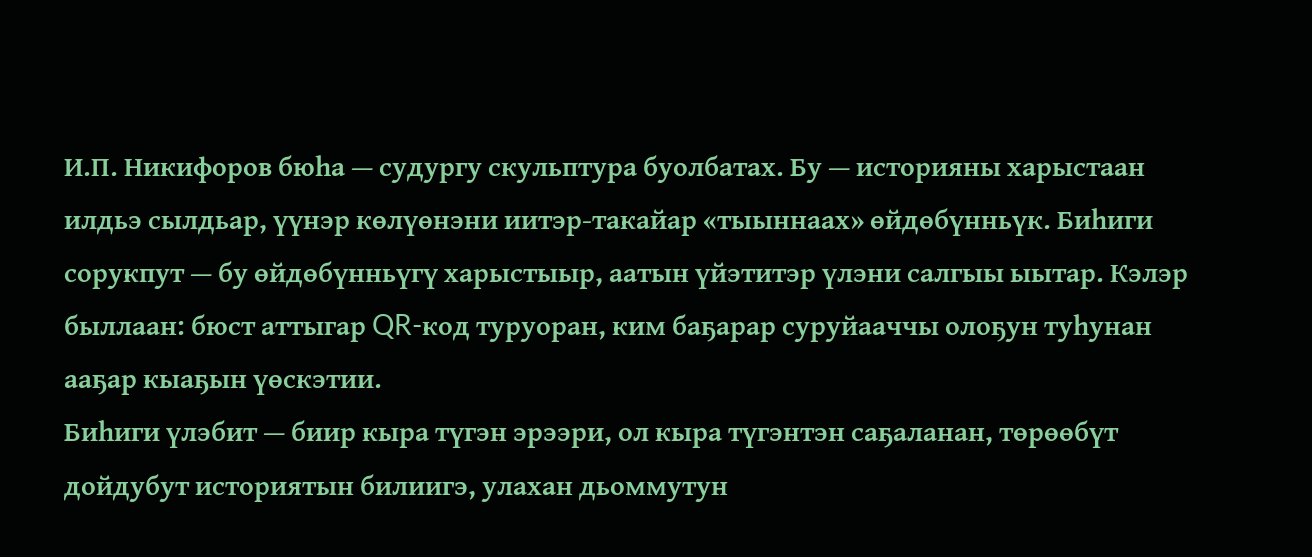И.П. Никифоров бюһа — судургу скульптура буолбатах. Бу — историяны харыстаан илдьэ сылдьар, үүнэр көлүөнэни иитэр-такайар «тыыннаах» өйдөбүнньүк. Биһиги сорукпут — бу өйдөбүнньүгү харыстыыр, аатын үйэтитэр үлэни салгыы ыытар. Кэлэр быллаан: бюст аттыгар QR-код туруоран, ким баҕарар суруйааччы олоҕун туһунан ааҕар кыаҕын үөскэтии.
Биһиги үлэбит — биир кыра түгэн эрээри, ол кыра түгэнтэн саҕаланан, төрөөбүт дойдубут историятын билиигэ, улахан дьоммутун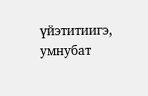үйэтитиигэ, умнубат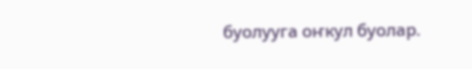буолууга оҥкул буолар.